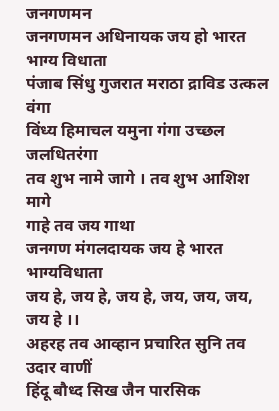जनगणमन
जनगणमन अधिनायक जय हो भारत भाग्य विधाता
पंजाब सिंधु गुजरात मराठा द्राविड उत्कल वंगा
विंध्य हिमाचल यमुना गंगा उच्छल जलधितरंगा
तव शुभ नामे जागे । तव शुभ आशिश मागे
गाहे तव जय गाथा
जनगण मंगलदायक जय हे भारत भाग्यविधाता
जय हे, जय हे, जय हे, जय, जय, जय, जय हे ।।
अहरह तव आव्हान प्रचारित सुनि तव उदार वाणीं
हिंदू बौध्द सिख जैन पारसिक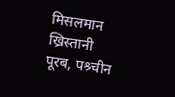मिसलमान ख्रिस्तानी
पूरब, पश्र्चीन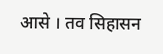आसे । तव सिहासन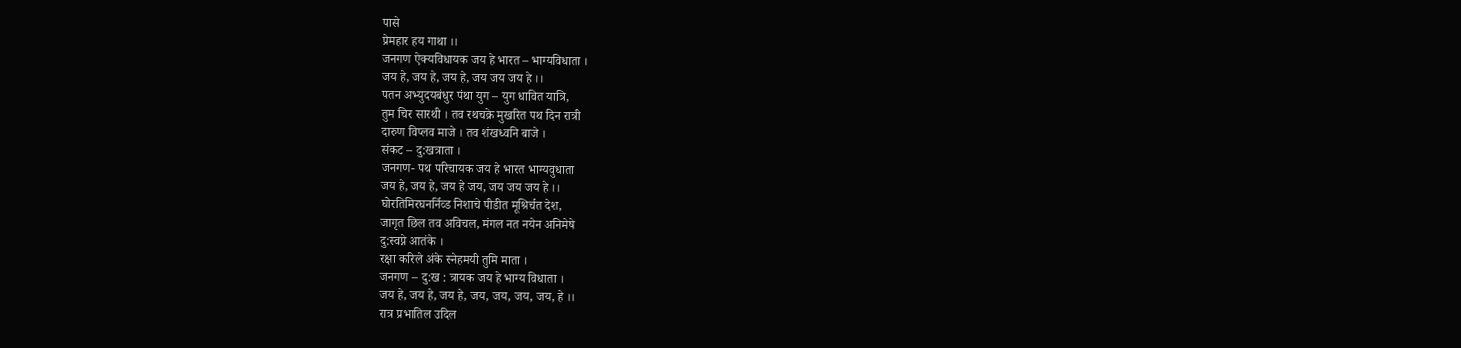पासे
प्रेमहार हय गाथा ।।
जनगण ऐक्यविधायक जय हे भारत – भाग्यविधाता ।
जय हे, जय हे, जय हे, जय जय जय हे ।।
पतन अभ्युदयबंधुर पंथा युग – युग धावित यात्रि,
तुम चिर सारथी । तव रथचक्रे मुखरित पथ दिन रात्री
दारुण विप्लव माजे । तव शंखध्वनि बाजे ।
संकट – दु:खत्राता ।
जनगण- पथ परिचायक जय हे भारत भाग्यवुधाता
जय हे, जय हे, जय हे जय, जय जय जय हे ।।
घोरतिमिरघनर्निव्ड निशाचे पीडीत मूश्रिर्चत देश,
जागृत छिल तव अविचल, मंगल नत नयेन अनिमेषे
दु:स्वप्ने आतंके ।
रक्षा करिले अंके स्नेहमयी तुमि माता ।
जनगण – दु:ख : त्रायक जय हे भाग्य विधाता ।
जय हे, जय हे, जय हे, जय, जय, जय, जय, हे ।।
रात्र प्रभातिल उदिल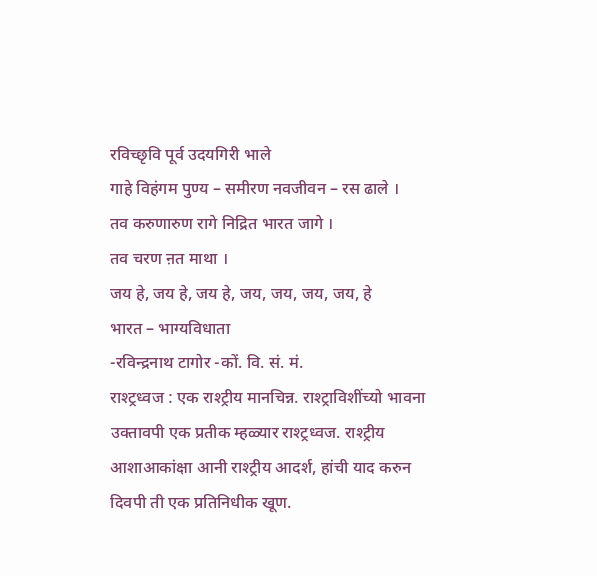रविच्छृवि पूर्व उदयगिरी भाले
गाहे विहंगम पुण्य – समीरण नवजीवन – रस ढाले ।
तव करुणारुण रागे निद्रित भारत जागे ।
तव चरण ऩत माथा ।
जय हे, जय हे, जय हे, जय, जय, जय, जय, हे
भारत – भाग्यविधाता
-रविन्द्रनाथ टागोर -कों. वि. सं. मं.
राश्ट्रध्वज : एक राश्ट्रीय मानचिन्न. राश्ट्राविशींच्यो भावना उक्तावपी एक प्रतीक म्हळ्यार राश्ट्रध्वज. राश्ट्रीय आशाआकांक्षा आनी राश्ट्रीय आदर्श, हांची याद करुन दिवपी ती एक प्रतिनिधीक खूण.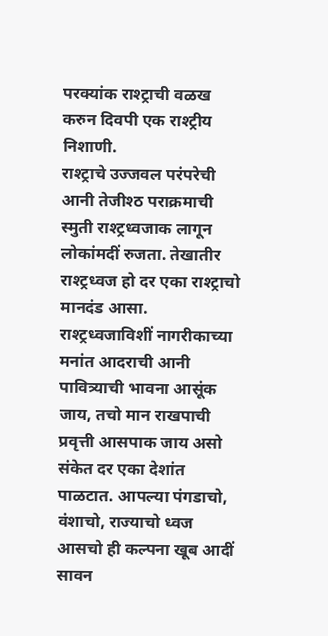परक्यांक राश्ट्राची वळख करुन दिवपी एक राश्ट्रीय निशाणी.
राश्ट्राचे उज्जवल परंपरेची आनी तेजीश्ठ पराक्रमाची स्मुती राश्ट्रध्वजाक लागून लोकांमदीं रुजता. तेखातीर राश्ट्रध्वज हो दर एका राश्ट्राचो मानदंड आसा. राश्ट्रध्वजाविशीं नागरीकाच्या मनांत आदराची आनी पावित्र्याची भावना आसूंक जाय, तचो मान राखपाची प्रवृत्ती आसपाक जाय असो संकेत दर एका देशांत पाळटात. आपल्या पंगडाचो, वंशाचो, राज्याचो ध्वज आसचो ही कल्पना खूब आदीं सावन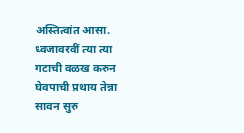अस्तित्वांत आसा. ध्वजावरवीं त्या त्या गटाची वळख करुन घेवपाची प्रथाय तेन्ना सावन सुरु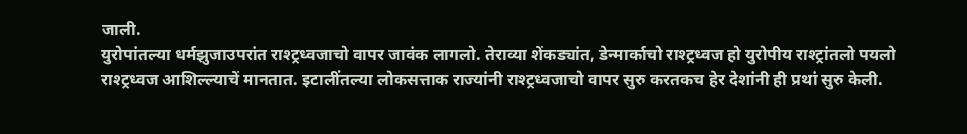जाली.
युरोपांतल्या धर्मझुजाउपरांत राश्ट्रध्वजाचो वापर जावंक लागलो. तेराव्या शेंकड्यांत, डेन्मार्काचो राश्ट्रध्वज हो युरोपीय राश्ट्रांतलो पयलो राश्ट्रध्वज आशिल्ल्याचें मानतात. इटालींतल्या लोकसत्ताक राज्यांनी राश्ट्रध्वजाचो वापर सुरु करतकच हेर देशांनी ही प्रथां सुरु केली.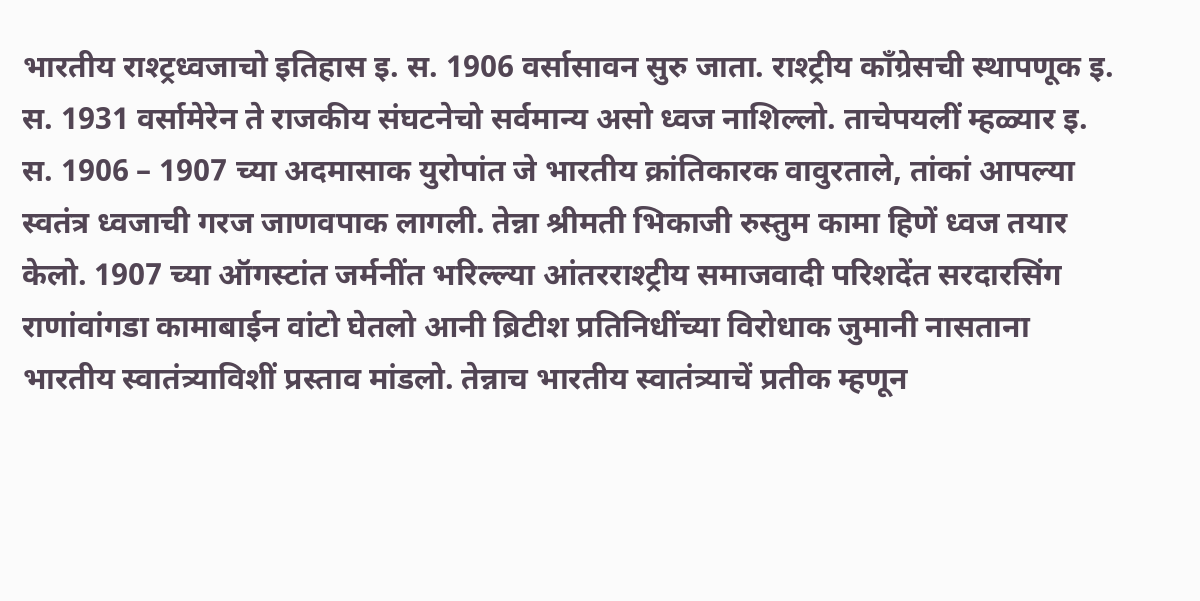भारतीय राश्ट्रध्वजाचो इतिहास इ. स. 1906 वर्सासावन सुरु जाता. राश्ट्रीय काँग्रेसची स्थापणूक इ. स. 1931 वर्सामेरेन ते राजकीय संघटनेचो सर्वमान्य असो ध्वज नाशिल्लो. ताचेपयलीं म्हळ्यार इ. स. 1906 – 1907 च्या अदमासाक युरोपांत जे भारतीय क्रांतिकारक वावुरताले, तांकां आपल्या स्वतंत्र ध्वजाची गरज जाणवपाक लागली. तेन्ना श्रीमती भिकाजी रुस्तुम कामा हिणें ध्वज तयार केलो. 1907 च्या ऑगस्टांत जर्मनींत भरिल्ल्या आंतरराश्ट्रीय समाजवादी परिशदेंत सरदारसिंग राणांवांगडा कामाबाईन वांटो घेतलो आनी ब्रिटीश प्रतिनिधींच्या विरोधाक जुमानी नासताना भारतीय स्वातंत्र्याविशीं प्रस्ताव मांडलो. तेन्नाच भारतीय स्वातंत्र्याचें प्रतीक म्हणून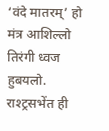‘वंदे मातरम्’ हो मंत्र आशिल्लो तिरंगी ध्वज हुबयलो.
राश्ट्रसभेंत ही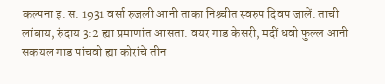कल्पना इ. स. 1931 वर्सा रुजली आनी ताका निश्र्चीत स्वरुप दिवप जालें. ताची लांबाय, रुंदाय 3:2 ह्या प्रमाणांत आसता. वयर गाड केसरी, मदीं धवो फुल्ल आनी सकयल गाड पांचवो ह्या कोरांचे तीन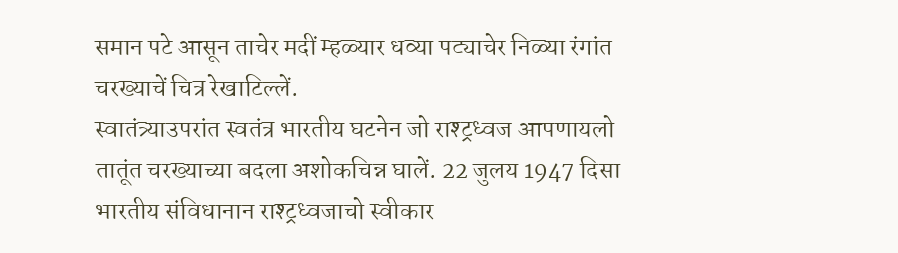समान पटे आसून ताचेर मदीं म्हळ्यार धव्या पट्याचेर निळ्या रंगांत चरख्याचें चित्र रेखाटिल्लें.
स्वातंत्र्याउपरांत स्वतंत्र भारतीय घटनेन जो राश्ट्रध्वज आपणायलो तातूंत चरख्याच्या बदला अशोकचिन्न घालें. 22 जुलय 1947 दिसा भारतीय संविधानान राश्ट्रध्वजाचो स्वीकार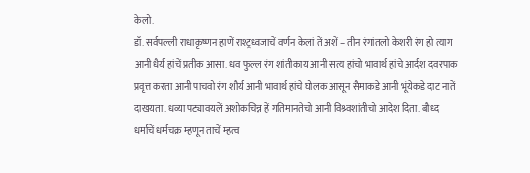केलो.
डॉ. सर्वपल्ली राधाकृष्णन हाणें राश्ट्रध्वजाचें वर्णन केलां तें अशें – तीन रंगांतलो केशरी रंग हो त्याग आनी धैर्य हांचें प्रतीक आसा. धव फुल्ल रंग शांतीकाय आनी सत्य हांचो भावार्थ हांचे आर्दश दवरपाक प्रवृत्त करता आनी पाचवो रंग शौर्य आनी भावार्थ हांचे घोलक आसून सैमाकडे आनी भूंयेकडे दाट नातें दाखयता. धव्या पट्यावयलें अशोकचिन्न हें गतिमानतेचो आनी विश्र्वशांतीचो आदेश दिता. बौध्द धर्माचें धर्मचक्र म्हणून ताचें म्हत्व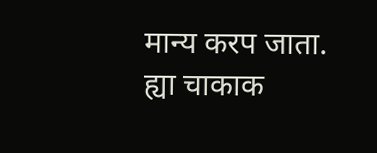मान्य करप जाता. ह्या चाकाक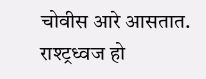चोवीस आरे आसतात. राश्ट्रध्वज हो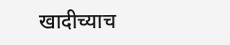खादीच्याच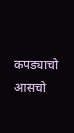कपड्याचो आसचो